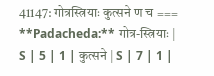41147: गोत्रस्त्रियाः कुत्सने ण च === **Padacheda:** गोत्र-स्त्रियाः | S | 5 | 1 | कुत्सने | S | 7 | 1 |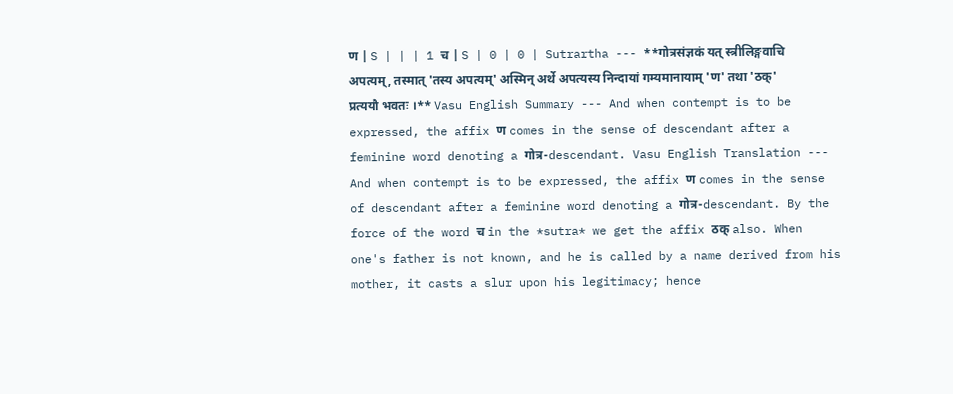ण | S | | | 1 च | S | 0 | 0 | Sutrartha --- **गोत्रसंज्ञकं यत् स्त्रीलिङ्गवाचि अपत्यम्, तस्मात् 'तस्य अपत्यम्' अस्मिन् अर्थे अपत्यस्य निन्दायां गम्यमानायाम् 'ण' तथा 'ठक्' प्रत्ययौ भवतः ।** Vasu English Summary --- And when contempt is to be expressed, the affix ण comes in the sense of descendant after a feminine word denoting a गोत्र-descendant. Vasu English Translation --- And when contempt is to be expressed, the affix ण comes in the sense of descendant after a feminine word denoting a गोत्र-descendant. By the force of the word च in the *sutra* we get the affix ठक् also. When one's father is not known, and he is called by a name derived from his mother, it casts a slur upon his legitimacy; hence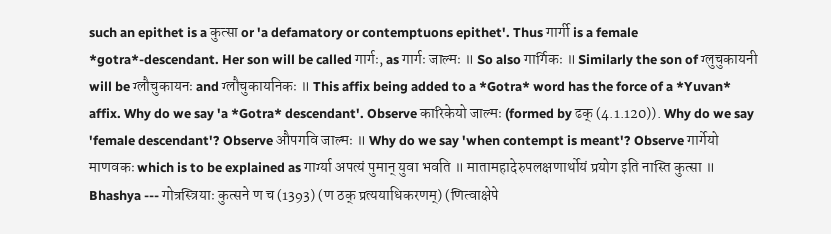such an epithet is a कुत्सा or 'a defamatory or contemptuons epithet'. Thus गार्गी is a female *gotra*-descendant. Her son will be called गार्गः, as गार्गः जाल्मः ॥ So also गार्गिकः ॥ Similarly the son of ग्लुचुकायनी will be ग्लौचुकायनः and ग्लौचुकायनिकः ॥ This affix being added to a *Gotra* word has the force of a *Yuvan* affix. Why do we say 'a *Gotra* descendant'. Observe कारिकेयो जाल्मः (formed by ढक् (4.1.120)). Why do we say 'female descendant'? Observe औपगवि जाल्मः ॥ Why do we say 'when contempt is meant'? Observe गार्गेयो माणवकः which is to be explained as गार्ग्या अपत्यं पुमान् युवा भवति ॥ मातामहादेरुपलक्षणार्थोयं प्रयोग इति नास्ति कुत्सा ॥ Bhashya --- गोत्रस्त्रियाः कुत्सने ण च (1393) (ण ठक् प्रत्ययाधिकरणम्) (णित्वाक्षेपे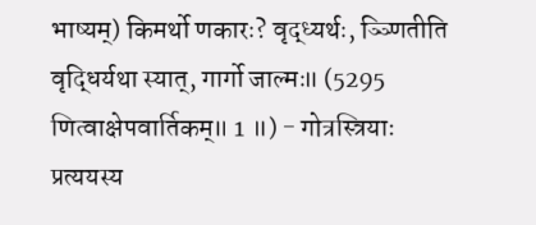भाष्यम्) किमर्थो णकारः? वृद्ध्यर्थः, ञ्ञ्णितीति वृद्धिर्यथा स्यात्, गार्गो जाल्मः॥ (5295 णित्वाक्षेपवार्तिकम्॥ 1 ॥) - गोत्रस्त्रियाः प्रत्ययस्य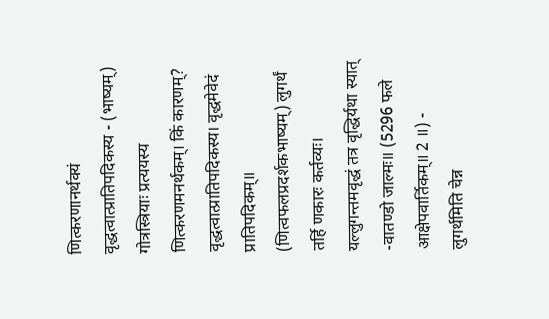णित्करणानर्थक्यं वृद्धत्वात्प्रातिपदिकस्य - (भाष्यम्) गोत्रस्त्रियाः प्रत्ययस्य णित्करणमनर्थकम्। किं कारणम्? वृद्धत्वात्प्रातिपदिकस्य। वृद्धमेवेदं प्रातिपदिकम्॥ (णित्वफलप्रदर्शकभाष्यम्) लुगर्थं तर्हि णकारः कर्तव्यः। यल्लुगन्तमवृद्धं तत्र वृद्धिर्यथा स्यात् -वातण्डो जाल्मः॥ (5296 फले आक्षेपवार्तिकम्॥ 2 ॥) - लुगर्थमिति चेन्न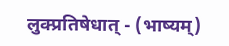लुक्प्रतिषेधात् - (भाष्यम्)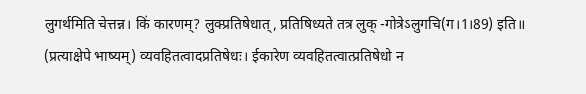लुगर्थमिति चेत्तन्न। किं कारणम्? लुक्प्रतिषेधात्, प्रतिषिध्यते तत्र लुक् -गोत्रेऽलुगचि(ग।1।89) इति॥ (प्रत्याक्षेपे भाष्यम्) व्यवहितत्वादप्रतिषेधः। ईकारेण व्यवहितत्वात्प्रतिषेधो न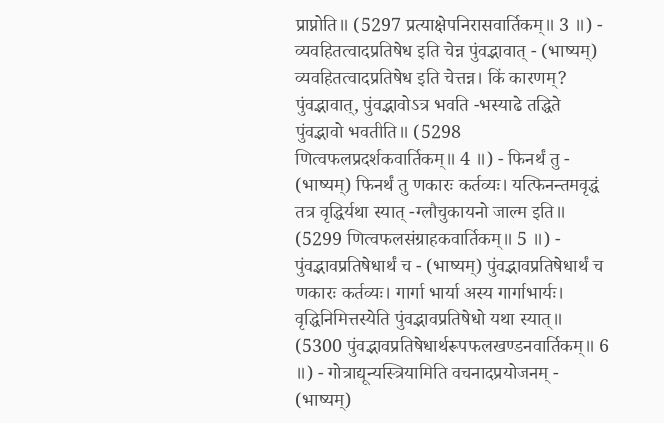प्राप्नोति॥ (5297 प्रत्याक्षेपनिरासवार्तिकम्॥ 3 ॥) - व्यवहितत्वादप्रतिषेध इति चेन्न पुंवद्भावात् - (भाष्यम्) व्यवहितत्वादप्रतिषेध इति चेत्तन्न। किं कारणम्? पुंवद्भावात्, पुंवद्भावोऽत्र भवति -भस्याढे तद्धिते पुंवद्भावो भवतीति॥ (5298 णित्वफलप्रदर्शकवार्तिकम्॥ 4 ॥) - फिनर्थं तु - (भाष्यम्) फिनर्थं तु णकारः कर्तव्यः। यत्फिनन्तमवृद्धं तत्र वृद्धिर्यथा स्यात् -ग्लौचुकायनो जाल्म इति॥ (5299 णित्वफलसंग्राहकवार्तिकम्॥ 5 ॥) - पुंवद्भावप्रतिषेधार्थं च - (भाष्यम्) पुंवद्भावप्रतिषेधार्थं च णकारः कर्तव्यः। गार्गा भार्या अस्य गार्गाभार्यः। वृद्धिनिमित्तस्येति पुंवद्भावप्रतिषेधो यथा स्यात्॥ (5300 पुंवद्भावप्रतिषेधार्थरूपफलखण्डनवार्तिकम्॥ 6 ॥) - गोत्राद्यून्यस्त्रियामिति वचनादप्रयोजनम् - (भाष्यम्)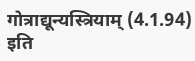गोत्राद्यून्यस्त्रियाम् (4.1.94) इति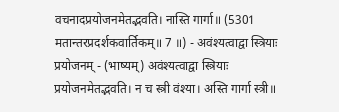वचनादप्रयोजनमेतद्भवति। नास्ति गार्गा॥ (5301 मतान्तरप्रदर्शकवार्तिकम्॥ 7 ॥) - अवंश्यत्वाद्वा स्त्रियाः प्रयोजनम् - (भाष्यम्) अवंश्यत्वाद्वा स्त्रियाः प्रयोजनमेतद्भवति। न च स्त्री वंश्या। अस्ति गार्गा स्त्री॥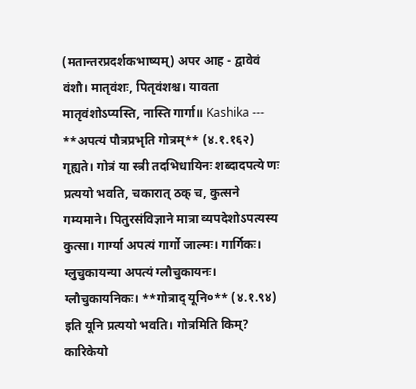(मतान्तरप्रदर्शकभाष्यम्) अपर आह - द्वावेवं वंशौ। मातृवंशः, पितृवंशश्च। यावता मातृवंशोऽप्यस्ति, नास्ति गार्गा॥ Kashika --- **अपत्यं पौत्रप्रभृति गोत्रम्** (४.१.१६२) गृह्यते। गोत्रं या स्त्री तदभिधायिनः शब्दादपत्ये णः प्रत्ययो भवति, चकारात् ठक् च, कुत्सने गम्यमाने। पितुरसंविज्ञाने मात्रा व्यपदेशोऽपत्यस्य कुत्सा। गार्ग्या अपत्यं गार्गो जाल्मः। गार्गिकः। ग्लुचुकायन्या अपत्यं ग्लौचुकायनः। ग्लौचुकायनिकः। **गोत्राद् यूनि०** (४.१.९४) इति यूनि प्रत्ययो भवति। गोत्रमिति किम्? कारिकेयो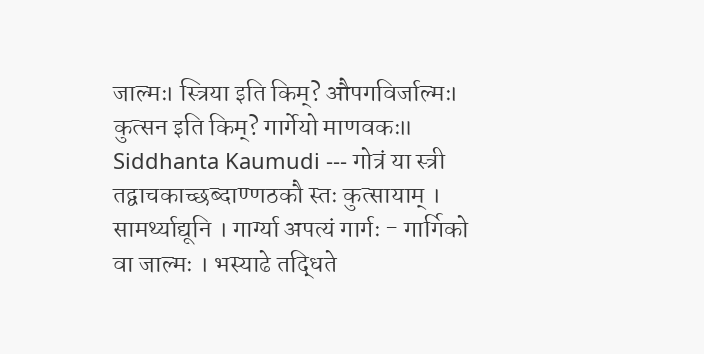जाल्मः। स्त्रिया इति किम्? औपगविर्जाल्मः। कुत्सन इति किम्? गार्गेयो माणवकः॥ Siddhanta Kaumudi --- गोत्रं या स्त्री तद्वाचकाच्छब्दाण्णठकौ स्तः कुत्सायाम् । सामर्थ्याद्यूनि । गार्ग्या अपत्यं गार्गः - गार्गिको वा जाल्मः । भस्याढे तद्धिते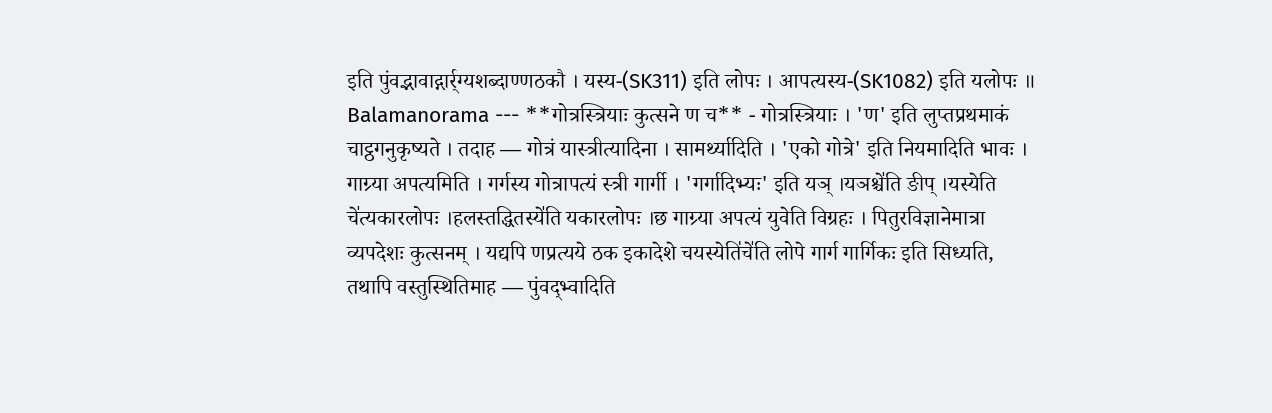इति पुंवद्भावाद्गार्र्ग्यशब्दाण्णठकौ । यस्य-(SK311) इति लोपः । आपत्यस्य-(SK1082) इति यलोपः ॥ Balamanorama --- **गोत्रस्त्रियाः कुत्सने ण च** - गोत्रस्त्रियाः । 'ण' इति लुप्तप्रथमाकं चाट्ठगनुकृष्यते । तदाह — गोत्रं यास्त्रीत्यादिना । सामर्थ्यादिति । 'एको गोत्रे' इति नियमादिति भावः । गाग्र्या अपत्यमिति । गर्गस्य गोत्रापत्यं स्त्री गार्गी । 'गर्गादिभ्यः' इति यञ् ।यञश्चे॑ति ङीप् ।यस्येति चे॑त्यकारलोपः ।हलस्तद्धितस्ये॑ति यकारलोपः ।छ गाग्र्या अपत्यं युवेति विग्रहः । पितुरविज्ञानेमात्रा व्यपदेशः कुत्सनम् । यद्यपि णप्रत्यये ठक इकादेशे चयस्येति॑चे॑ति लोपे गार्ग गार्गिकः इति सिध्यति, तथापि वस्तुस्थितिमाह — पुंवद्भ्वादिति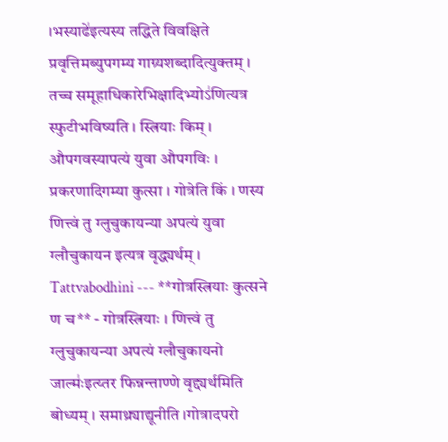।भस्याढे॑इत्यस्य तद्धिते विवक्षिते प्रवृत्तिमब्युपगम्य गाग्र्यशब्दादित्युक्तम् । तच्च समूहाधिकारेभिक्षादिभ्योऽ॑णित्यत्र स्फुटीभविष्यति । स्त्रियाः किम् । औपगवस्यापत्यं युवा औपगविः । प्रकरणादिगम्या कुत्सा । गोत्रेति किं । णस्य णित्त्वं तु ग्लुचुकायन्या अपत्यं युवा ग्लौचुकायन इत्यत्र वृद्ध्यर्थम् । Tattvabodhini --- **गोत्रस्त्रियाः कुत्सने ण च** - गोत्रस्त्रियाः । णित्त्वं तु ग्लुचुकायन्या अपत्यं ग्लौचुकायनो जाल्मः॑इत्य्तर फिन्नन्ताण्णे वृद्द्यर्थमिति बोध्यम् । समाथ्र्याद्यूनीति ।गोत्रादपरो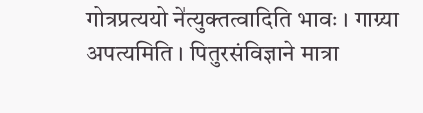गोत्रप्रत्ययो ने॑त्युक्तत्वादिति भावः । गाग्र्या अपत्यमिति । पितुरसंविज्ञाने मात्रा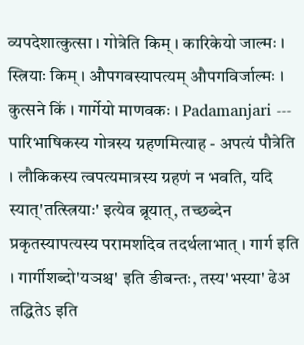व्यपदेशात्कुत्सा । गोत्रेति किम् । कारिकेयो जाल्मः । स्त्रियाः किम् । औपगवस्यापत्यम् औपगविर्जाल्मः । कुत्सने किं । गार्गेयो माणवकः । Padamanjari --- पारिभाषिकस्य गोत्रस्य ग्रहणमित्याह - अपत्यं पौत्रेति । लौकिकस्य त्वपत्यमात्रस्य ग्रहणं न भवति, यदि स्यात्'तत्स्त्रियाः' इत्येव ब्रूयात्, तच्छब्देन प्रकृतस्यापत्यस्य परामर्शादेव तदर्थलाभात् । गार्ग इति । गार्गीशब्दो'यञश्च' इति ङीबन्तः, तस्य'भस्या' ढेअ तद्धितेऽ इति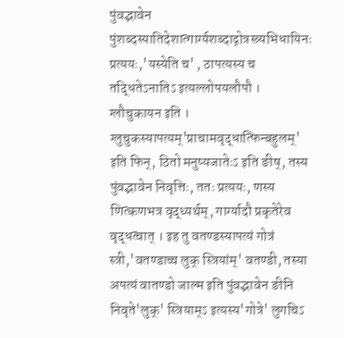पुंवद्भावेन पुंशब्दस्यातिदेशात्गार्ग्यशब्दाद्गोत्रस्त्र्यभिधायिनः प्रत्ययः,'यस्येति च' , ठापत्यस्य च तद्धितेऽनातिऽ इत्यल्लोपयलौपौ । ग्लौचुकायन इति । ग्लुचुकस्यापत्यम्'प्राचामवृद्धात्फिन्बहुलम्' इति फिन्, ठितो मनुष्यजातेःऽ इति ङीष्, तस्य पुंवद्भावेन निवृत्तिः, ततः प्रत्ययः, णस्य णित्कणभत्र वृद्ध्यर्थम्, गार्ग्यादौ प्रकृतेरेव वृद्धत्वात् । इह तु वतण्डस्यापत्यं गोत्रं स्त्री,'वतण्डाच्च लुक् स्त्रियांम्' वतण्डी, तस्या अपत्यं वातण्डो जाल्म इति पुंवद्भावेन ङीनि निवृते'लुक्' स्त्रियाम्ऽ इत्यस्य'गोत्रे' लुगचिऽ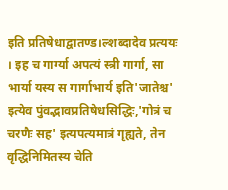इति प्रतिषेधाद्वातण्ड।ल्शब्दादेव प्रत्ययः । इह च गार्ग्या अपत्यं स्त्री गार्गा, सा भार्या यस्य स गार्गाभार्य इति'जातेश्च' इत्येव पुंवद्भावप्रतिषेधसिद्धिः,'गोत्रं च चरणैः सह' इत्यपत्यमात्रं गृह्यते, तेन वृद्धिनिमितस्य चेति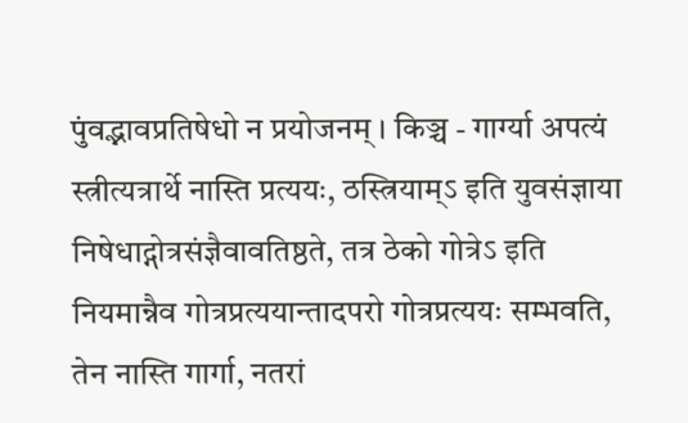पुंवद्भावप्रतिषेधो न प्रयोजनम् । किञ्च - गार्ग्या अपत्यं स्त्रीत्यत्रार्थे नास्ति प्रत्ययः, ठस्त्रियाम्ऽ इति युवसंज्ञाया निषेधाद्गोत्रसंज्ञैवावतिष्ठते, तत्र ठेको गोत्रेऽ इति नियमान्नैव गोत्रप्रत्ययान्तादपरो गोत्रप्रत्ययः सम्भवति, तेन नास्ति गार्गा, नतरां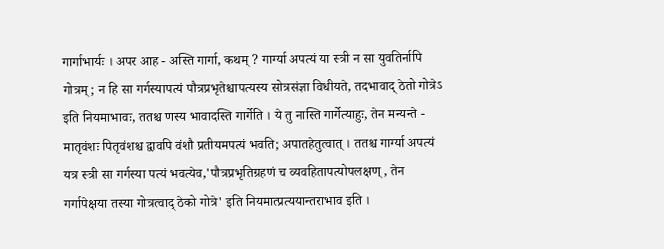गार्गाभार्यः । अपर आह - अस्ति गार्गा, कथम् ? गार्ग्या अपत्यं या स्त्री न सा युवतिर्नापि गोत्रम्; न हि सा गर्गस्यापत्यं पौत्रप्रभृतेश्चापत्यस्य सोत्रसंज्ञा विधीयते, तदभावाद् ठेतो गोत्रेऽ इति नियमाभावः, ततश्च णस्य भावादस्ति गार्गेति । ये तु नास्ति गार्गेत्याहुः, तेन मन्यन्ते - मातृवंशः पितृवंशश्च द्वावपि वंशौ प्रतीयमपत्यं भवति; अपातहेतुत्वात् । ततश्च गार्ग्या अपत्यं यत्र स्त्री सा गर्गस्या पत्यं भवत्येव,'पौत्रप्रभृतिग्रहणं च व्यवहितापत्योपलक्षण्, तेन गर्गापेक्षया तस्या गोत्रत्वाद् ठेको गोत्रे' इति नियमात्प्रत्ययान्तराभाव इति ।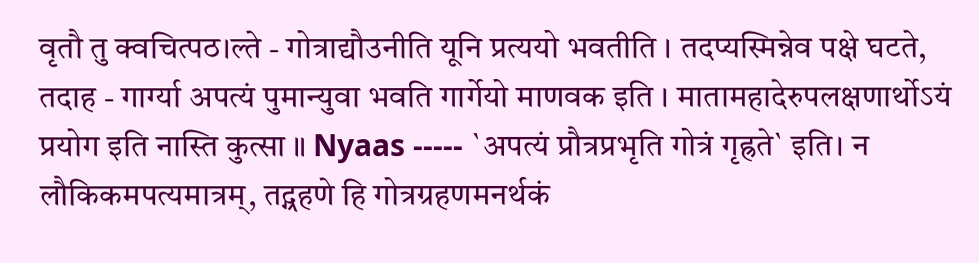वृतौ तु क्वचित्पठ।ल्ते - गोत्राद्यौउनीति यूनि प्रत्ययो भवतीति । तदप्यस्मिन्नेव पक्षे घटते, तदाह - गार्ग्या अपत्यं पुमान्युवा भवति गार्गेयो माणवक इति । मातामहादेरुपलक्षणार्थोऽयं प्रयोग इति नास्ति कुत्सा ॥ Nyaas ----- `अपत्यं प्रौत्रप्रभृति गोत्रं गृह्रते` इति। न लौकिकमपत्यमात्रम्, तद्ग्रहणे हि गोत्रग्रहणमनर्थकं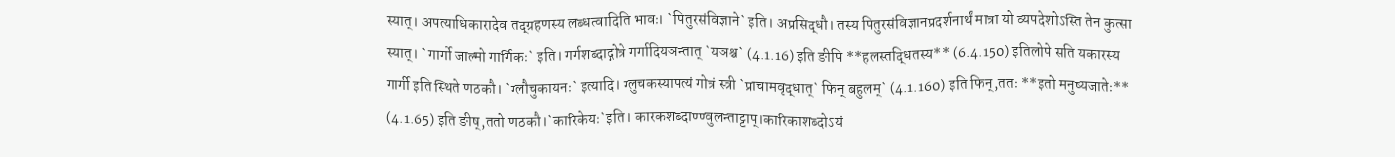स्यात्। अपत्याधिकारादेव तद्ग्रहणस्य लब्धत्वादिति भावः। `पितुरसंविज्ञाने` इति। अप्रसिद्धौ। तस्य पितुरसंविज्ञानप्रदर्शनार्थं मात्रा यो व्यपदेशोऽस्ति तेन कुत्सा स्यात्। `गार्गो जाल्मो गार्गिकः` इति। गर्गशब्दाद्गोत्रे गर्गादियञन्तात् `यञश्च` (4.1.16) इति ङीपि **हलस्तद्धितस्य** (6.4.150) इतिलोपे सति यकारस्य गार्गी इति स्थिते णठकौ। `ग्लौचुकायनः` इत्यादि। ग्लुचकस्यापत्यं गोत्रं स्त्री `प्राचामवृद्धात्` फिन् बहुलम्` (4.1.160) इति फिन्,ततः **इतो मनुष्यजातेः** (4.1.65) इति ङीष्,ततो णठकौ।`कारिकेयः`इति। कारकशब्दाण्ण्वुलन्ताट्टाप्।कारिकाशब्दोऽयं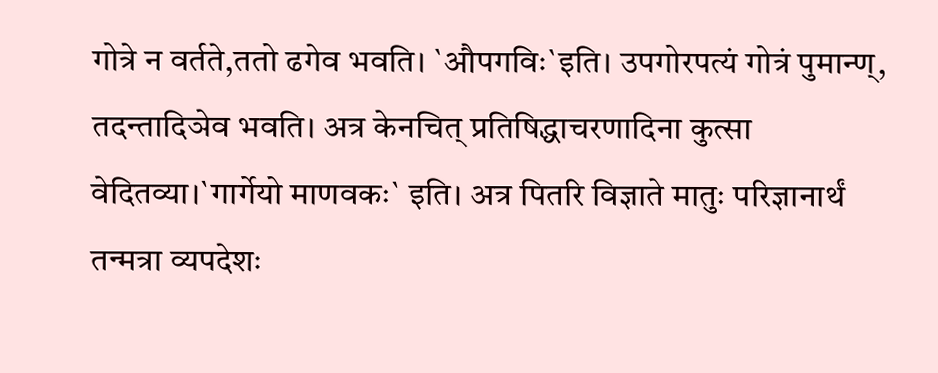गोत्रे न वर्तते,ततो ढगेव भवति। `औपगविः`इति। उपगोरपत्यं गोत्रं पुमान्ण्, तदन्तादिञेव भवति। अत्र केनचित् प्रतिषिद्धाचरणादिना कुत्सा वेदितव्या।`गार्गेयो माणवकः` इति। अत्र पितरि विज्ञाते मातुः परिज्ञानार्थं तन्मत्रा व्यपदेशः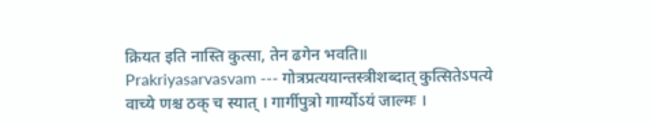क्रियत इति नास्ति कुत्सा, तेन ढगेन भवति॥ Prakriyasarvasvam --- गोत्रप्रत्ययान्तस्त्रीशब्दात् कुत्सितेऽपत्ये वाच्ये णश्च ठक् च स्यात् । गार्गीपुत्रो गार्ग्योऽयं जाल्मः ।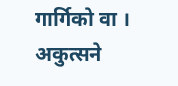गार्गिको वा । अकुत्सने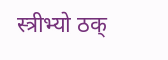स्त्रीभ्यो ठक्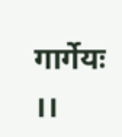गार्गेयः ।।